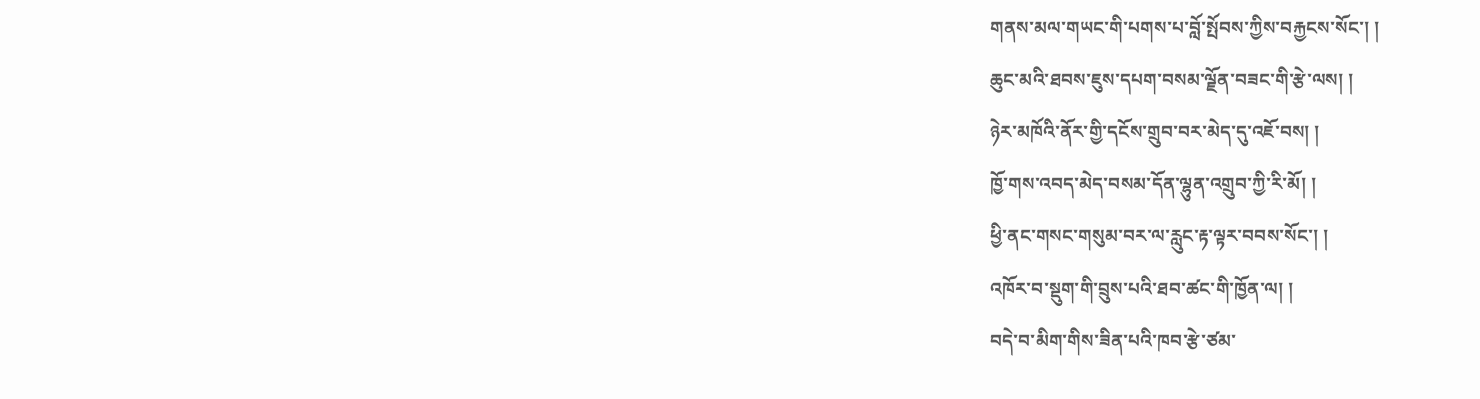གནས་མལ་གཡང་གི་པགས་པ་བློ་སྤོབས་ཀྱིས་བརྐྱངས་སོང་། །
ཆུང་མའི་ཐབས་ཇུས་དཔག་བསམ་ལྗོན་བཟང་གི་རྩེ་ལས། །
ཉེར་མཁོའི་ནོར་གྱི་དངོས་གྲུབ་བར་མེད་དུ་འཇོ་བས། །
ཁྱོ་གས་འབད་མེད་བསམ་དོན་ལྷུན་འགྲུབ་ཀྱི་རི་མོ། །
ཕྱི་ནང་གསང་གསུམ་བར་ལ་རླུང་རྟ་ལྟར་བབས་སོང་། །
འཁོར་བ་སྡུག་གི་བྲུས་པའི་ཐབ་ཚང་གི་ཁྱོན་ལ། །
བདེ་བ་མིག་གིས་ཟིན་པའི་ཁབ་རྩེ་ཙམ་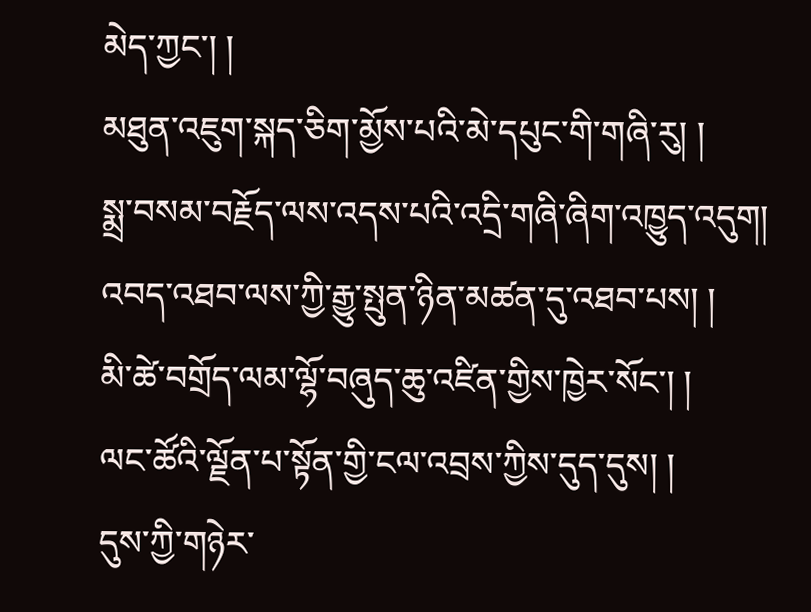མེད་ཀྱང་། །
མཐུན་འཇུག་སྐད་ཅིག་མྱོས་པའི་མེ་དཔུང་གི་གཞི་རུ། །
སྨྲ་བསམ་བརྗོད་ལས་འདས་པའི་འདྲི་གཞི་ཞིག་འཁྱུད་འདུག།
འབད་འཐབ་ལས་ཀྱི་རྒྱུ་སྤུན་ཉིན་མཚན་དུ་འཐབ་པས། །
མི་ཚེ་བགྲོད་ལམ་ལྷོ་བཞུད་ཆུ་འཛིན་གྱིས་ཁྱེར་སོང་། །
ལང་ཚོའི་ལྗོན་པ་སྟོན་གྱི་ངལ་འབྲས་ཀྱིས་དུད་དུས། །
དུས་ཀྱི་གཉེར་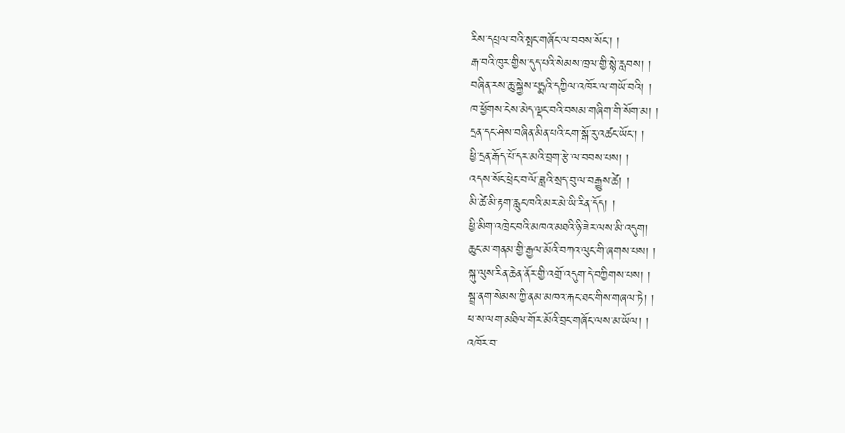རིས་དཔྲལ་བའི་སྤང་གཞོང་ལ་བབས་སོང་། །
རྒ་བའི་ཁུར་གྱིས་དུད་པའི་སེམས་ཁྲལ་གྱི་སྙེ་རླབས། །
བཞིན་རས་ཆུ་སྐྱེས་པདྨའི་དཀྱིལ་འཁོར་ལ་གཡོ་བའི། །
ཁ་ཕྱོགས་ངེས་མེད་ལྡང་བའི་བསམ་གཞིག་གི་སོག་མ། །
དྲན་དང་ཤེས་བཞིན་མིན་པའི་ངག་སྒོ་རུ་འཚང་ཡོང་། །
ཕྱི་དྲན་རྒོད་པོ་དར་མའི་བྲག་རྩེ་ལ་བབས་པས། །
འདས་སོང་ཕྲེང་བ་ལོ་ཟླའི་སྲད་བུ་ལ་བརྒྱུས་ཚེ། །
མི་ཚེ་མི་རྟག་རླུང་ཁའི་མར་མེ་ཡི་རིན་དོད། །
ཕྱི་མིག་འཁྲེང་བའི་མཁའ་མཐའི་ཉི་ཟེར་ལས་མི་འདུག།
ཆུང་མ་གནམ་གྱི་རྒྱལ་མོའི་བཀའ་ལུང་གི་ཞགས་པས། །
སྐུ་ལུས་རིན་ཆེན་ནོར་གྱི་འགྲོ་འདུག་དེ་བཀྱིགས་པས། །
སྦྲ་ནག་སེམས་ཀྱི་ནམ་མཁའ་རྐང་ཐང་གིས་གཞལ་ཏེ། །
ཕ་ས་ལག་མཐིལ་གོར་མོའི་བྲང་གཞོང་ལས་མ་ཡོལ། །
འཁོར་བ་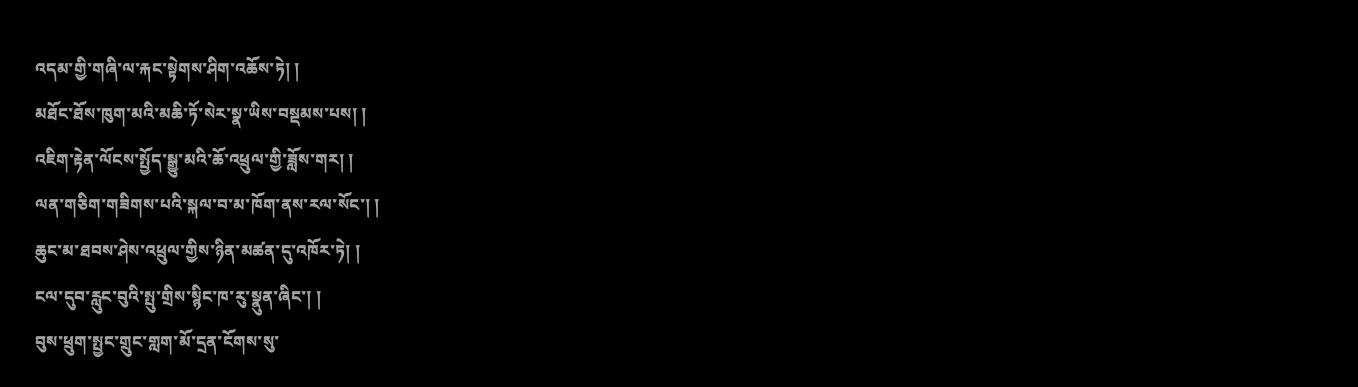འདམ་གྱི་གཞི་ལ་རྐང་སྟེགས་ཤིག་འཆོས་ཏེ། །
མཐོང་ཐོས་ཁུག་མའི་མཆི་ཏོ་སེར་སྣ་ཡིས་བསྡམས་པས། །
འཇིག་རྟེན་ལོངས་སྤྱོད་སྒྱུ་མའི་ཆོ་འཕྲུལ་གྱི་ཟློས་གར། །
ལན་གཅིག་གཟིགས་པའི་སྐལ་བ་མ་ཁོག་ནས་རལ་སོང་། །
ཆུང་མ་ཐབས་ཤེས་འཕྲུལ་གྱིས་ཉིན་མཚན་དུ་འཁོར་ཏེ། །
ངལ་དུབ་རླུང་བུའི་སྤུ་གྲིས་སྙིང་ཁ་རུ་སྣུན་ཞིང་། །
བུས་ཕྲུག་སྤྱང་གྲུང་གླག་མོ་དྲན་ངོགས་སུ་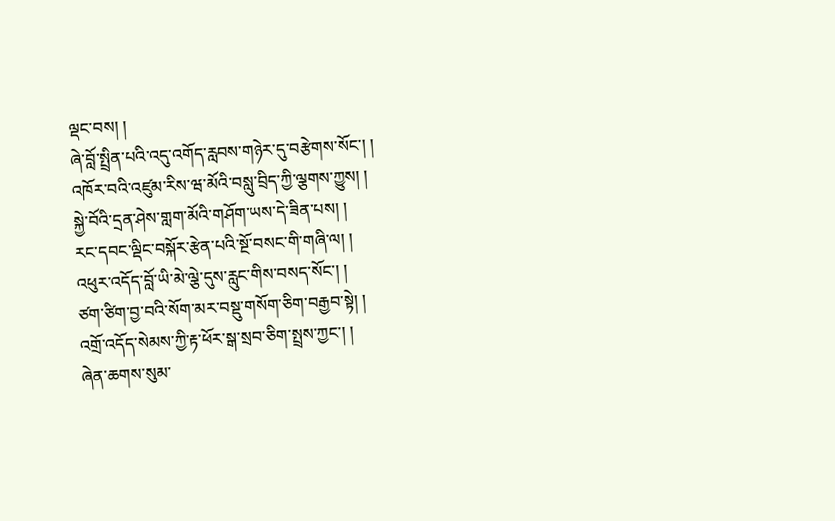ལྡང་བས། །
ཞེ་བློ་སྤྲིན་པའི་འདུ་འགོད་རླབས་གཉེར་དུ་བརྩེགས་སོང་། །
འཁོར་བའི་འཛུམ་རིས་ཝ་མོའི་བསླུ་བྲིད་ཀྱི་ལྕགས་ཀྱུས། །
སྐྱེ་བོའི་དྲན་ཤེས་གླག་མོའི་གཤོག་ཡས་དེ་ཟིན་པས། །
རང་དབང་ལྡིང་བསྐོར་རྩེན་པའི་སྔོ་བསང་གི་གཞི་ལ། །
འཕུར་འདོད་བློ་ཡི་མེ་ལྕེ་དུས་རླུང་གིས་བསད་སོང་། །
ཙག་ཙིག་བྱ་བའི་སོག་མར་བསྡུ་གསོག་ཅིག་བརྒྱབ་སྟེ། །
འགྲོ་འདོད་སེམས་ཀྱི་རྟ་ཕོར་སྒ་སྲབ་ཅིག་སྤྲས་ཀྱང་། །
ཞེན་ཆགས་སུམ་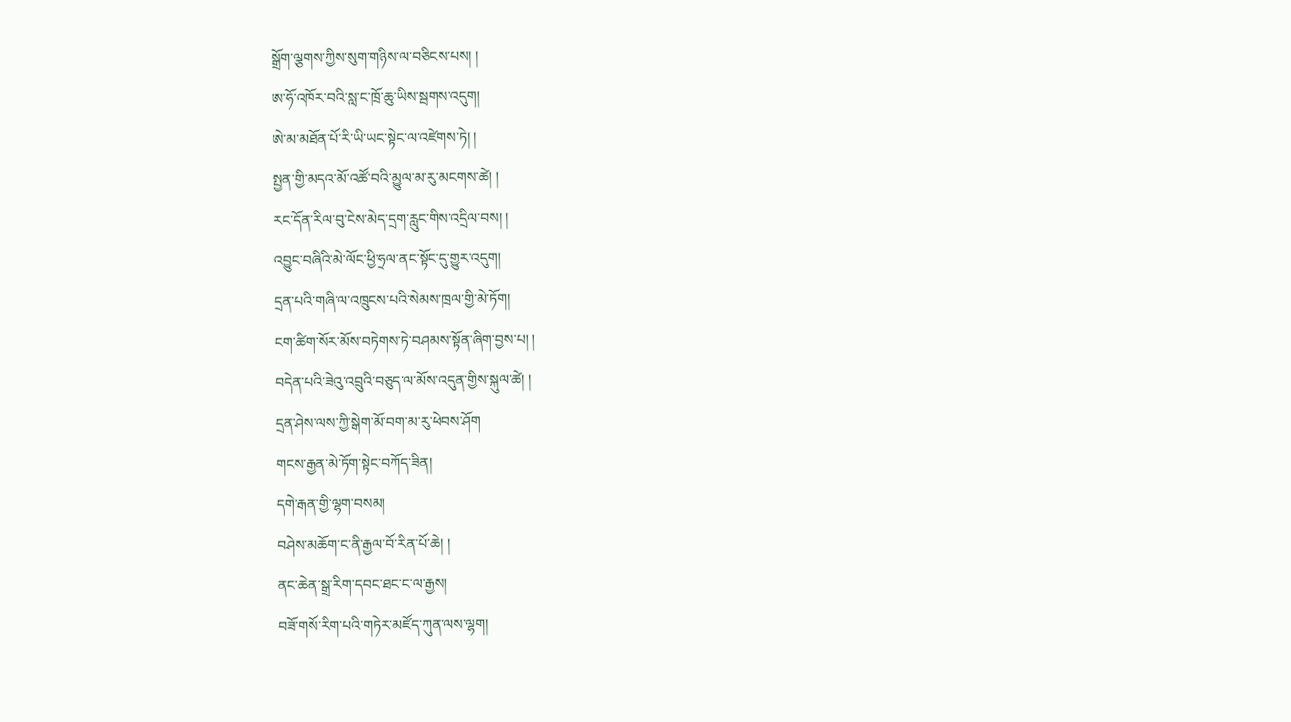སྒྲོག་ལྕགས་ཀྱིས་སུག་གཉིས་ལ་བཅིངས་པས། །
ཨ་ཧོ་འཁོར་བའི་སླ་ང་ཁྲོ་ཆུ་ཡིས་སྦགས་འདུག།
ཨེ་མ་མཐོན་པོ་རི་ཡི་ཡང་སྟེང་ལ་འཛེགས་ཏེ། །
སྤྱན་གྱི་མདའ་མོ་འཚོ་བའི་མྱུལ་མ་རུ་མངགས་ཚེ། །
རང་དོན་རིལ་བུ་ངེས་མེད་དྲག་རླུང་གིས་འདྲིལ་བས། །
འབྱུང་བཞིའི་མེ་ལོང་ཕྱི་ཧྲལ་ནང་སྟོང་དུ་གྱུར་འདུག།
དྲན་པའི་གཞི་ལ་འཁྲུངས་པའི་སེམས་ཁྲལ་གྱི་མེ་ཏོག།
ངག་ཚིག་སོར་མོས་བཏེགས་ཏེ་བཤམས་སྟོན་ཞིག་བྱས་པ། །
བདེན་པའི་ཟེའུ་འབྲུའི་བཅུད་ལ་མོས་འདུན་གྱིས་སྐུལ་ཚེ། །
དྲན་ཤེས་ལས་ཀྱི་སྒེག་མོ་བག་མ་རུ་ཕེབས་ཤོག
གངས་རྒྱན་མེ་ཏོག་སྟེང་བཀོད་ཟིན།
དགེ་རྒན་གྱི་ལྷག་བསམ།
བཤེས་མཆོག་ང་ནི་རྒྱལ་བོ་རིན་པོ་ཆེ། །
ནང་ཆེན་སྒྲ་རིག་དབང་ཐང་ང་ལ་རྒྱས།
བཟོ་གསོ་རིག་པའི་གཏེར་མཛོད་ཀུན་ལས་ལྷག།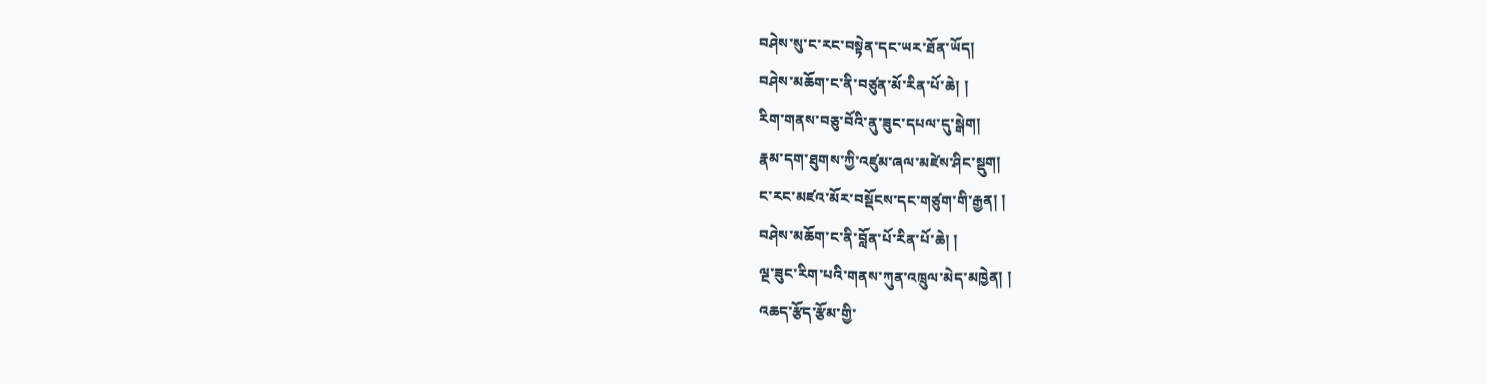བཤེས་སུ་ང་རང་བསྟེན་དང་ཡར་ཐོན་ཡོད།
བཤེས་མཆོག་ང་ནི་བཙུན་མོ་རིན་པོ་ཆེ། །
རིག་གནས་བཅུ་བོའི་ནུ་ཟུང་དཔལ་དུ་སྒེག།
རྣམ་དག་ཐུགས་ཀྱི་འཛུམ་ཞལ་མཛེས་ཤིང་སྡུག།
ང་རང་མཛའ་མོར་བསྡོངས་དང་གཙུག་གི་རྒྱན། །
བཤེས་མཆོག་ང་ནི་བློན་པོ་རིན་པོ་ཆེ། །
ལྔ་ཟུང་རིག་པའི་གནས་ཀུན་འཁྲུལ་མེད་མཁྱེན། །
འཆད་རྩོད་རྩོམ་གྱི་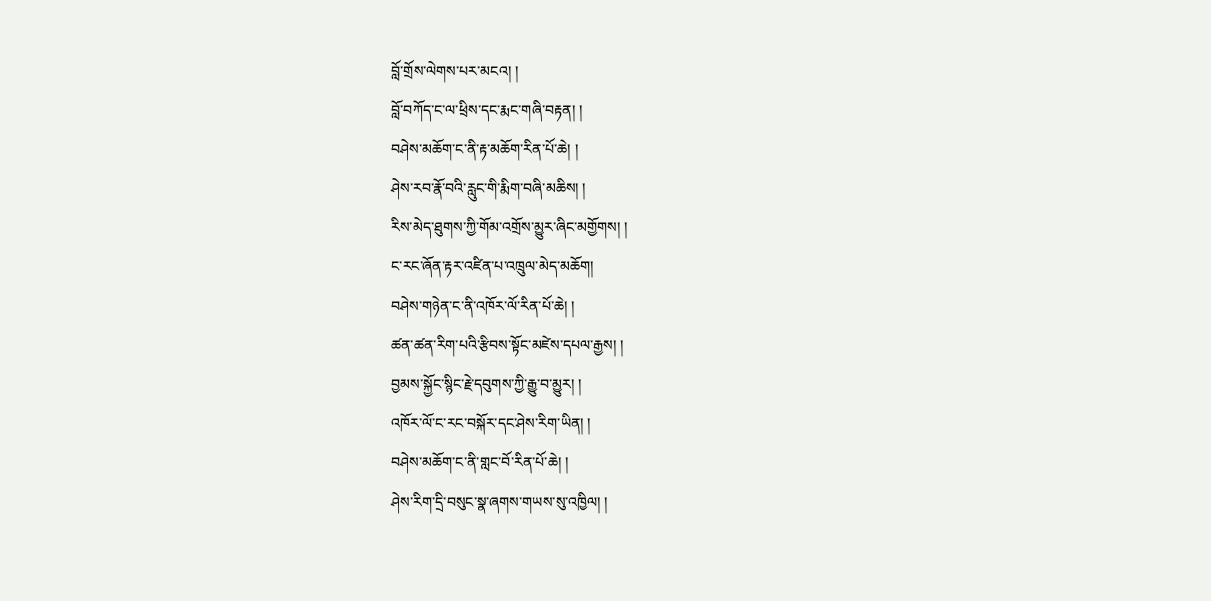བློ་གྲོས་ལེགས་པར་མངའ། །
བློ་བཀོད་ང་ལ་ཕྲིས་དང་རྨང་གཞི་བརྟན། །
བཤེས་མཆོག་ང་ནི་རྟ་མཆོག་རིན་པོ་ཆེ། །
ཤེས་རབ་རྣོ་བའི་རླུང་གི་རྨིག་བཞི་མཆིས། །
རིས་མེད་ཐུགས་ཀྱི་གོམ་འགྲོས་མྱུར་ཞིང་མགྱོགས། །
ང་རང་ཞོན་རྟར་འཛིན་པ་འཁྲུལ་མེད་མཆོག།
བཤེས་གཉེན་ང་ནི་འཁོར་ལོ་རིན་པོ་ཆེ། །
ཚན་ཚན་རིག་པའི་རྩིབས་སྟོང་མཛེས་དཔལ་རྒྱས། །
བྱམས་སྐྱོང་སྙིང་རྗེ་དབུགས་ཀྱི་རྒྱུ་བ་མྱུར། །
འཁོར་ལོ་ང་རང་བསྐོར་དང་ཤེས་རིག་ཡིན། །
བཤེས་མཆོག་ང་ནི་གླང་བོ་རིན་པོ་ཆེ། །
ཤེས་རིག་དྲི་བསུང་སྣ་ཞགས་གཡས་སུ་འཁྱིལ། །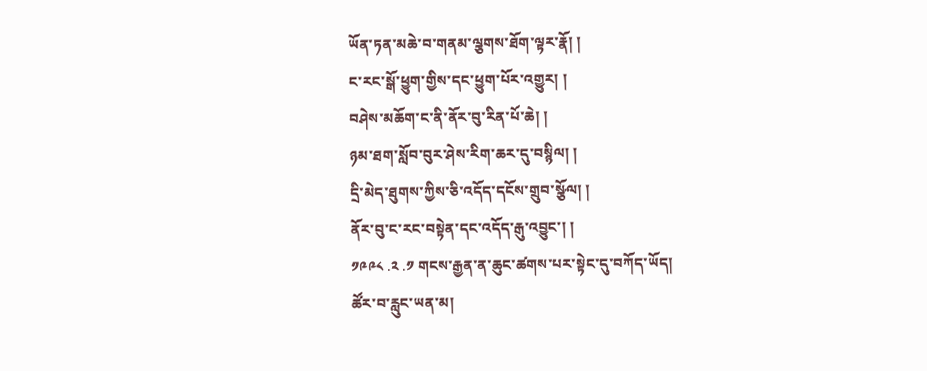ཡོན་ཏན་མཆེ་བ་གནམ་ལྕགས་ཐོག་ལྟར་རྣོ། །
ང་རང་སྒོ་ཕྱུག་གྱིས་དང་ཕྱུག་པོར་འགྱུར། །
བཤེས་མཆོག་ང་ནི་ནོར་བུ་རིན་པོ་ཆེ། །
ཉམ་ཐག་སློབ་བུར་ཤེས་རིག་ཆར་དུ་བསྙིལ། །
དྲི་མེད་ཐུགས་ཀྱིས་ཅི་འདོད་དངོས་གྲུབ་སྩོལ། །
ནོར་བུ་ང་རང་བསྟེན་དང་འདོད་རྒུ་འབྱུང་། །
༡༩༩༨ .༢ .༡ གངས་རྒྱན་ན་ཆུང་ཚགས་པར་སྟེང་དུ་བཀོད་ཡོད།
ཚོར་བ་རླུང་ཡན་མ།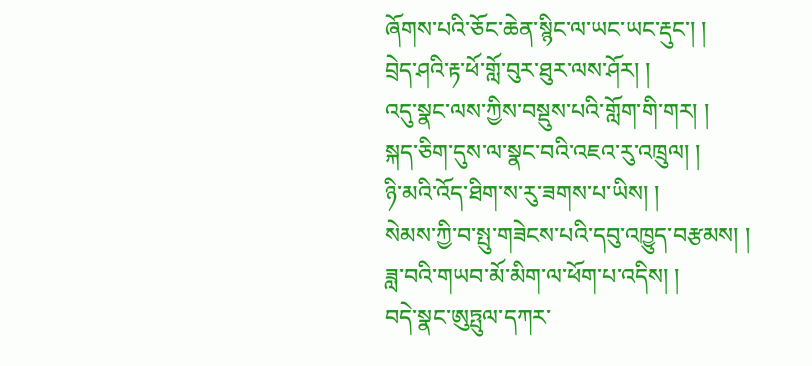ཞོགས་པའི་ཅོང་ཆེན་སྙིང་ལ་ཡང་ཡང་རྡུང་། །
བྲེད་ཤའི་རྟ་ཕོ་གློ་བུར་ཐུར་ལས་ཤོར། །
འདུ་སྣང་ལས་ཀྱིས་བསྡུས་པའི་གློག་གི་གར། །
སྐད་ཅིག་དུས་ལ་སྣང་བའི་འཇའ་རུ་འཁྲུལ། །
ཉི་མའི་འོད་ཐིག་ས་རུ་ཟགས་པ་ཡིས། །
སེམས་ཀྱི་བ་སྤུ་གཟེངས་པའི་དབུ་འཁྱུད་བརྩམས། །
ཟླ་བའི་གཡབ་མོ་མིག་ལ་ཕོག་པ་འདིས། །
བདེ་སྣང་ཨུཏྤུལ་དཀར་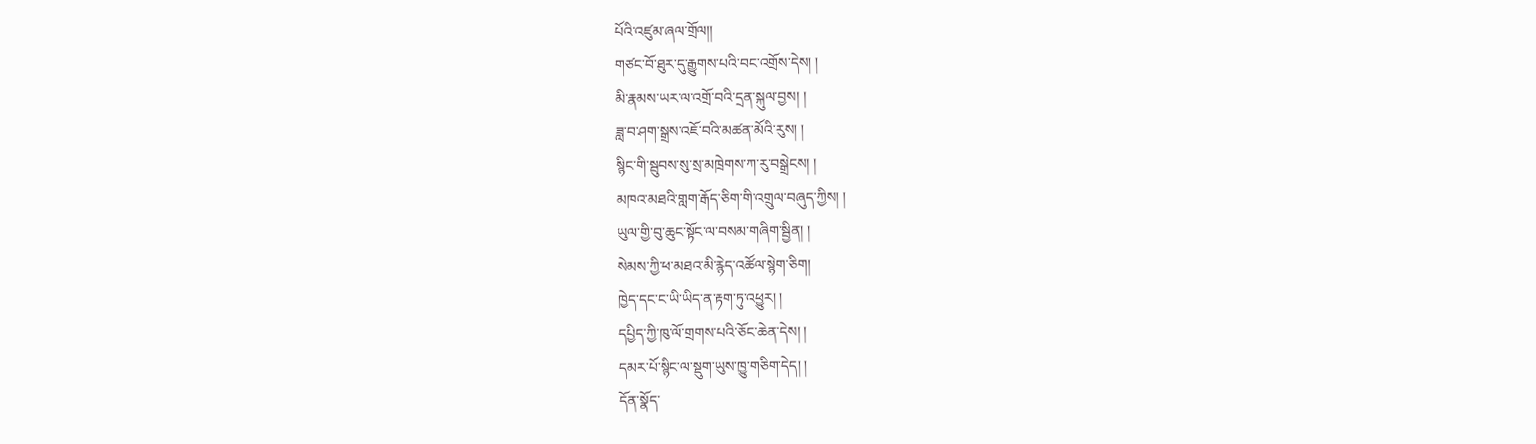པོའི་འཛུམ་ཞལ་གྲོལ།།
གཙང་བོ་ཐུར་དུ་རྒྱུགས་པའི་བང་འགྲོས་དེས། །
མི་རྣམས་ཡར་ལ་འགྲོ་བའི་དྲན་སྐུལ་བྱས། །
ཟླ་བ་ཤག་སྒྲས་འཇོ་བའི་མཚན་མོའི་རུས། །
སྙིང་གི་སྦུབས་སུ་སྲ་མཁྲེགས་ཀ་རུ་བསྒྲེངས། །
མཁའ་མཐའི་གླག་རྒོད་ཅིག་གི་འགྲུལ་བཞུད་ཀྱིས། །
ཡུལ་གྱི་བུ་ཆུང་སྟོང་ལ་བསམ་གཞིག་སྦྱིན། །
སེམས་ཀྱི་ཕ་མཐའ་མི་རྙེད་འཚོལ་སྙེག་ཅིག།
ཁྱེད་དང་ང་ཡི་ཡིད་ན་རྟག་ཏུ་འཕྱུར། །
དཔྱིད་ཀྱི་ཁུ་ལོ་གྲགས་པའི་ཅོང་ཆེན་དེས། །
དམར་པོ་སྙིང་ལ་སྡུག་ཡུས་ཁྱུ་གཅིག་དེད། །
དོན་སྣོད་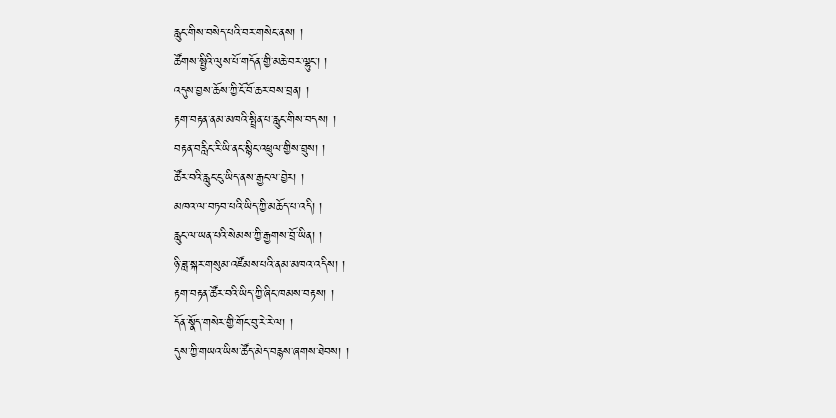རླུང་གིས་བསེད་པའི་བར་གསེང་ནས། །
ཚོགས་སྤྱིའི་ལུས་པོ་གདོན་གྱི་མཆེ་བར་ལྷུང་། །
འདུས་བྱས་ཆོས་ཀྱི་ངོ་བོ་ཆར་བས་བྲན། །
རྟག་བརྟན་ནམ་མཁའི་སྤྲིན་པ་རླུང་གིས་བདས། །
བརྟན་བརླིང་རི་ཡི་ནང་སྙིང་འཕྲུལ་གྱིས་བྲུས། །
ཚོར་བའི་རླུང་ངུ་ཡིད་ནས་རྒྱང་ལ་བྱེར། །
མཁའ་ལ་བཏབ་པའི་ཡིད་ཀྱི་མཆོད་པ་འདི། །
རླུང་ལ་ཡན་པའི་སེམས་ཀྱི་རྒྱགས་བྲོ་ཡིན། །
ཉི་ཟླ་སྐར་གསུམ་འཛོམས་པའི་ནམ་མཁའ་འདིས། །
རྟག་བརྟན་ཚོར་བའི་ཡིད་ཀྱི་ཞིང་ཁམས་བརྟས། །
དོན་སྣོད་གསེར་གྱི་གོང་བུ་རེ་རེ་ལ། །
དུས་ཀྱི་གཡའ་ཡིས་ཚོད་མེད་བརྙས་ཞགས་ཐེབས། །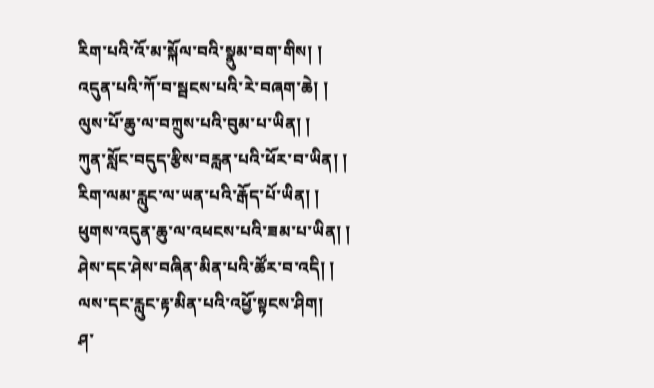རིག་པའི་འོ་མ་སྐོལ་བའི་སྣུམ་བག་གིས། །
འདུན་པའི་ཀོ་བ་སྦངས་པའི་རེ་བཞག་ཆེ། །
ལུས་པོ་ཆུ་ལ་བཀྲུས་པའི་བུམ་པ་ཡིན། །
ཀུན་སློང་བདུད་རྩིས་བརླན་པའི་ཕོར་བ་ཡིན། །
རིག་ལམ་རླུང་ལ་ཡན་པའི་རྒོད་པོ་ཡིན། །
ཕུགས་འདུན་ཆུ་ལ་འཕངས་པའི་ཟམ་པ་ཡིན། །
ཤེས་དང་ཤེས་བཞིན་མིན་པའི་ཚོར་བ་འདི། །
ལས་དང་རླུང་རྟ་མིན་པའི་འཕྱོ་སྟངས་ཤིག།
ཤ་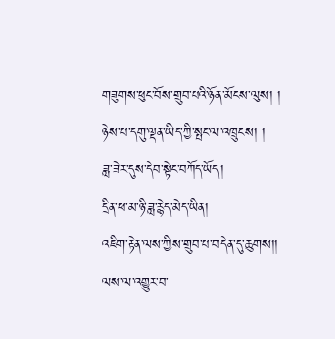གཟུགས་ཕུང་བོས་གྲུབ་པའི་ཉོན་མོངས་ལུས། །
ཉེས་པ་དགུ་ལྡན་ཡིད་ཀྱི་སྤང་ལ་འཁྲུངས། །
ཟླ་ཟེར་དུས་དེབ་སྟེང་བཀོད་ཡོད།
དྲིན་ཕ་མ་ཉི་ཟླ་རྙེད་མེད་ཡིན།
འཇིག་རྟེན་ལས་ཀྱིས་གྲུབ་པ་བདེན་དུ་ཆུགས།།
ལས་ལ་འགྱུར་བ་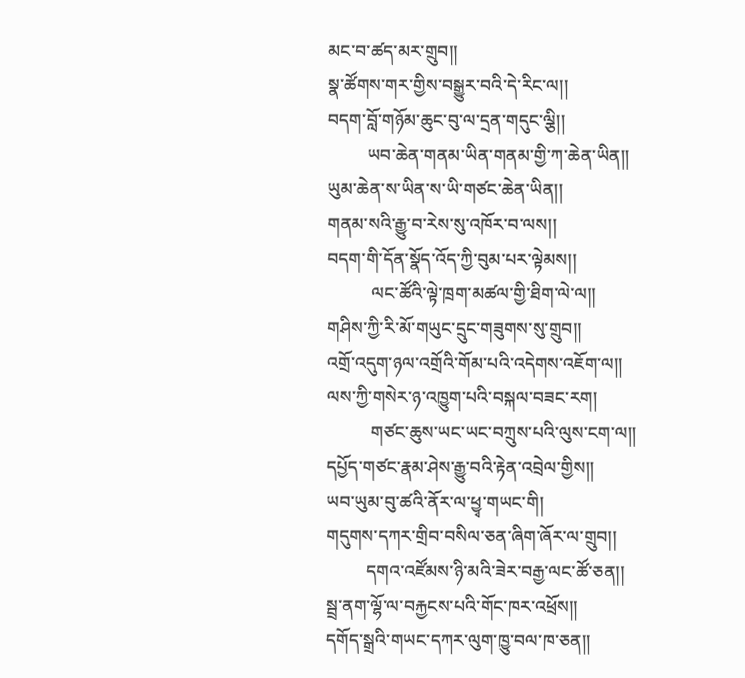མང་བ་ཚད་མར་གྲུབ།།
སྣ་ཚོགས་གར་གྱིས་བསྒྱུར་བའི་དེ་རིང་ལ།།
བདག་བློ་གཉོམ་ཆུང་བུ་ལ་དྲན་གདུང་ལྕི།།
         ཡབ་ཆེན་གནམ་ཡིན་གནམ་གྱི་ཀ་ཆེན་ཡིན།།
ཡུམ་ཆེན་ས་ཡིན་ས་ཡི་གཙང་ཆེན་ཡིན།།
གནམ་སའི་རྒྱུ་བ་རེས་སུ་འཁོར་བ་ལས།།
བདག་གི་དོན་སྣོད་འོད་ཀྱི་བུམ་པར་ལྟེམས།།
          ལང་ཚོའི་ལྟེ་ཁྲག་མཚལ་གྱི་ཐིག་ལེ་ལ།།
གཤིས་ཀྱི་རི་མོ་གཡུང་དྲུང་གཟུགས་སུ་གྲུབ།།
འགྲོ་འདུག་ཉལ་འགྲོའི་གོམ་པའི་འདེགས་འཇོག་ལ།།
ལས་ཀྱི་གསེར་ཉ་འཁྱུག་པའི་བསྐལ་བཟང་རག།
          གཙང་ཆུས་ཡང་ཡང་བཀྲུས་པའི་ལུས་ངག་ལ།།
དཔྱོད་གཙང་རྣམ་ཤེས་རྒྱུ་བའི་རྟེན་འབྲེལ་གྱིས།།
ཡབ་ཡུམ་བུ་ཚའི་ནོར་ལ་ཕྱྭ་གཡང་གི།
གདུགས་དཀར་གྲིབ་བསིལ་ཅན་ཞིག་ཞོར་ལ་གྲུབ།།
         དགའ་འཛོམས་ཉི་མའི་ཟེར་བརྒྱ་ལང་ཚོ་ཅན།།
སྦྲ་ནག་ལྷོ་ལ་བརྐྱངས་པའི་གོང་ཁར་འཕྲོས།།
དགོད་སྒྲའི་གཡང་དཀར་ལུག་ཁྱུ་བལ་ཁ་ཅན།།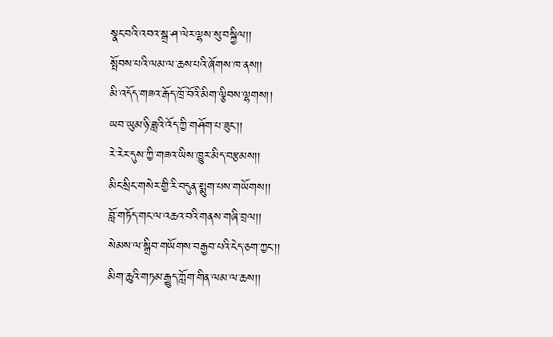སྣང་བའི་འབའ་སྒྲ་ཤ་ལེར་ལྷས་སུ་བསྐྱིལ།།
སྤོབས་པའི་ལམ་ལ་ཆས་པའི་ཞོགས་ཁ་ནས།།
མི་འདོད་གཟའ་རྒོད་ཁྲོ་བོའི་མིག་ལྕིབས་ལྷགས།།
ཡབ་ཡུམ་ཉི་ཟླའི་འོད་ཀྱི་གཤོག་པ་ཟུང་།།
རེ་རེར་དུས་ཀྱི་གཟའ་ཡིས་ཁྱུར་མིད་བརྩམས།།
མིང་སྲིང་གསེར་གྱི་རི་བདུན་སྨུག་པས་གཡོགས།།
བློ་གཏོད་གང་ལ་འཆའ་བའི་གནས་གཞི་བྲལ།།
སེམས་ལ་སྒྲིབ་གཡོགས་བརྒྱབ་པའི་ངེད་ཅག་ཀྱང་།།
མིག་ཆུའི་གཏམ་རྒྱུད་ཀློག་གིན་ལམ་ལ་ཆས།།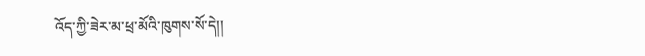འོད་ཀྱི་ཟེར་མ་ཕྲ་མོའི་ཁུགས་སོ་དེ།།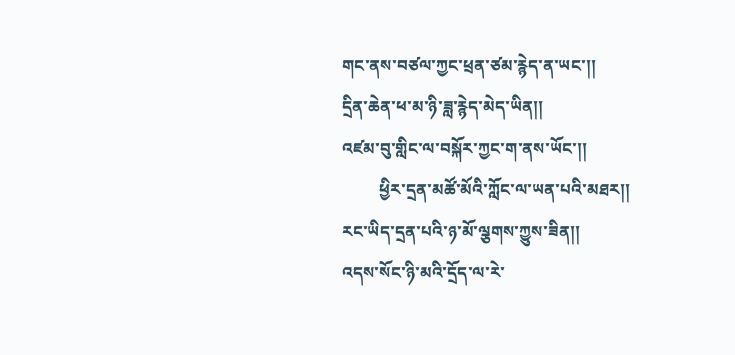གང་ནས་བཙལ་ཀྱང་ཕྲན་ཙམ་རྙེད་ན་ཡང་།།
དྲིན་ཆེན་ཕ་མ་ཉི་ཟླ་རྙེད་མེད་ཡིན།།
འཛམ་བུ་གླིང་ལ་བསྐོར་ཀྱང་ག་ནས་ཡོང་།།
         ཕྱིར་དྲན་མཚོ་མོའི་ཀློང་ལ་ཡན་པའི་མཐར།།
རང་ཡིད་དྲན་པའི་ཉ་མོ་ལྕགས་ཀྱུས་ཟིན།།
འདས་སོང་ཉི་མའི་དྲོད་ལ་རེ་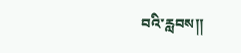བའི་རླབས།།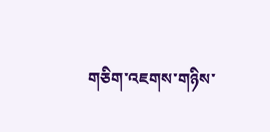གཅིག་འཇགས་གཉིས་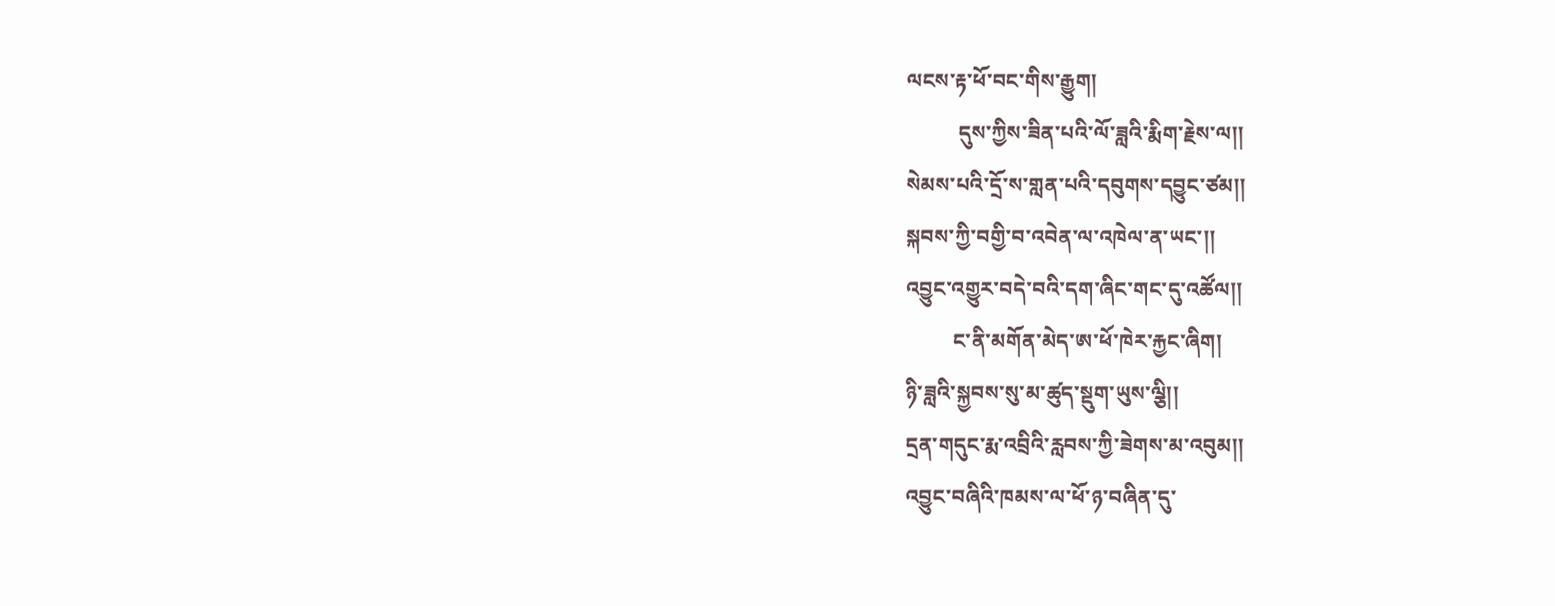ལངས་རྟ་ཕོ་བང་གིས་རྒྱུག།
          དུས་ཀྱིས་ཟིན་པའི་ལོ་ཟླའི་རྨིག་རྗེས་ལ།།
སེམས་པའི་དྲོ་ས་གླན་པའི་དབུགས་དབྱུང་ཙམ།།
སྐབས་ཀྱི་བགྱི་བ་འབེན་ལ་འཁེལ་ན་ཡང་།།
འབྱུང་འགྱུར་བདེ་བའི་དག་ཞིང་གང་དུ་འཚོལ།།
         ང་ནི་མགོན་མེད་ཨ་ཕོ་ཁེར་རྐྱང་ཞིག།
ཉི་ཟླའི་སྐྱབས་སུ་མ་ཚུད་སྡུག་ཡུས་ལྕི།།
དྲན་གདུང་རྨ་འབྲིའི་རླབས་ཀྱི་ཟེགས་མ་འབུམ།།
འབྱུང་བཞིའི་ཁམས་ལ་ཕོ་ཉ་བཞིན་དུ་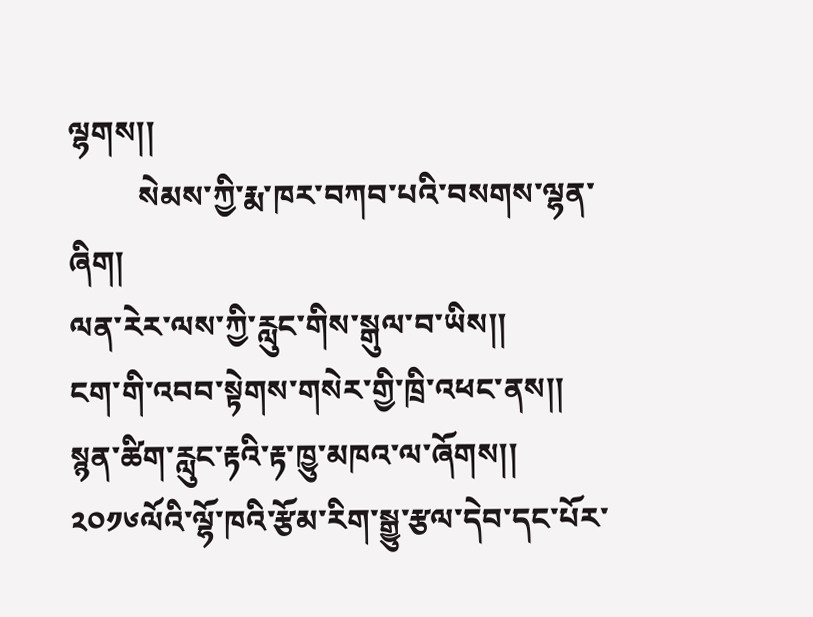ལྷགས།།
         སེམས་ཀྱི་རྨ་ཁར་བཀབ་པའི་བསགས་ལྷན་ཞིག།
ལན་རེར་ལས་ཀྱི་རླུང་གིས་སྒུལ་བ་ཡིས།།
ངག་གི་འབབ་སྟེགས་གསེར་གྱི་ཁྲི་འཕང་ནས།།
སྙན་ཚིག་རླུང་རྟའི་རྟ་ཁྱུ་མཁའ་ལ་ཞོགས།།
༢༠༡༦ལོའི་ལྷོ་ཁའི་རྩོམ་རིག་སྒྱུ་རྩལ་དེབ་དང་པོར་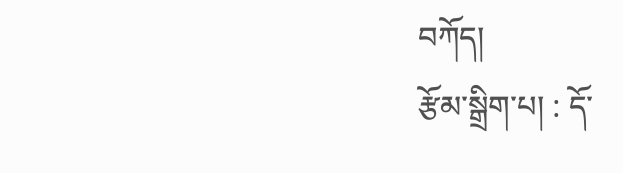བཀོད།
རྩོམ་སྒྲིག་པ། : དོ་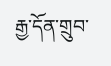རྒྱ་དོན་གྲུབ་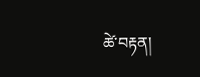ཚེ་བརྟན།